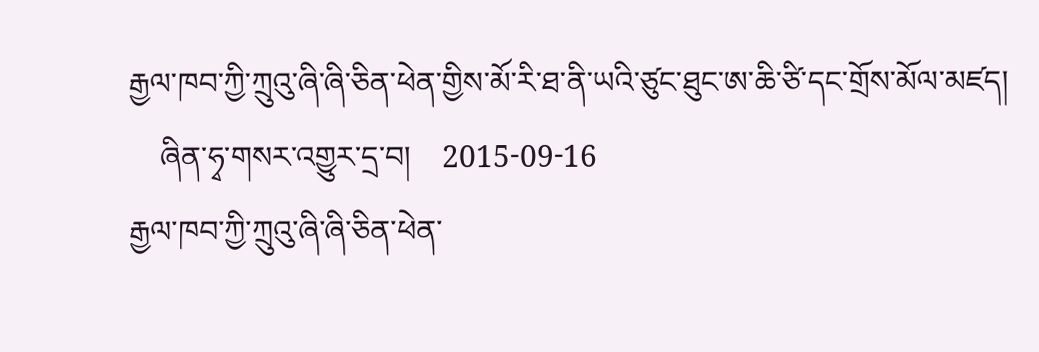རྒྱལ་ཁབ་ཀྱི་ཀྲུའུ་ཞི་ཞི་ཅིན་ཕེན་གྱིས་མོ་རི་ཐ་ནི་ཡའི་ཙུང་ཐུང་ཨ་ཆི་ཙི་དང་གྲོས་མོལ་མཛད།
    ཞིན་ཧྭ་གསར་འགྱུར་དྲ་བ།    2015-09-16
རྒྱལ་ཁབ་ཀྱི་ཀྲུའུ་ཞི་ཞི་ཅིན་ཕེན་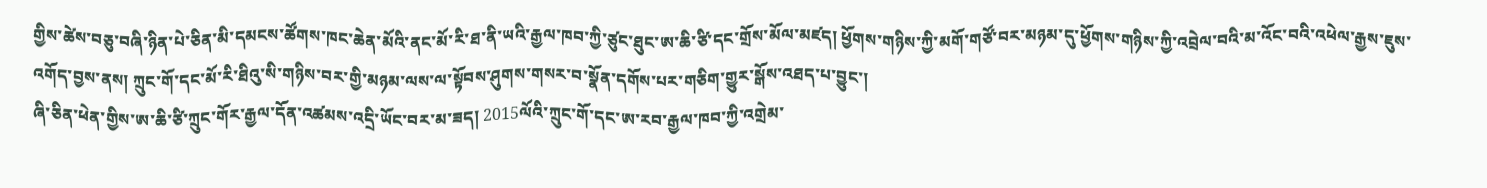གྱིས་ཚེས་བཅུ་བཞི་ཉིན་པེ་ཅིན་མི་དམངས་ཚོགས་ཁང་ཆེན་མོའི་ནང་མོ་རི་ཐ་ནི་ཡའི་རྒྱལ་ཁབ་ཀྱི་ཙུང་ཐུང་ཨ་ཆི་ཙི་དང་གྲོས་མོལ་མཛད། ཕྱོགས་གཉིས་ཀྱི་མགོ་གཙོ་བར་མཉམ་དུ་ཕྱོགས་གཉིས་ཀྱི་འབྲེལ་བའི་མ་འོང་བའི་འཕེལ་རྒྱས་ཇུས་འགོད་བྱས་ནས། ཀྲུང་གོ་དང་མོ་རི་ཐིའུ་སི་གཉིས་བར་གྱི་མཉམ་ལས་ལ་སྟོབས་ཤུགས་གསར་བ་སྣོན་དགོས་པར་གཅིག་གྱུར་སྒོས་འཐད་པ་བྱུང་།
ཞི་ཅིན་ཕེན་གྱིས་ཨ་ཆི་ཙི་ཀྲུང་གོར་རྒྱལ་དོན་འཚམས་འདྲི་ཡོང་བར་མ་ཟད། 2015ལོའི་ཀྲུང་གོ་དང་ཨ་རབ་རྒྱལ་ཁབ་ཀྱི་འགྲེམ་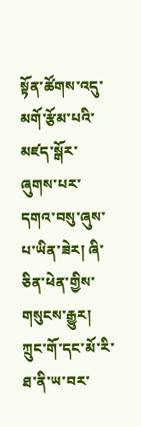སྟོན་ཚོགས་འདུ་མགོ་རྩོམ་པའི་མཛད་སྒོར་ཞུགས་པར་དགའ་བསུ་ཞུས་པ་ཡིན་ཟེར། ཞི་ཅིན་ཕེན་གྱིས་གསུངས་རྒྱུར། ཀྲུང་གོ་དང་མོ་རི་ཐ་ནི་ཡ་བར་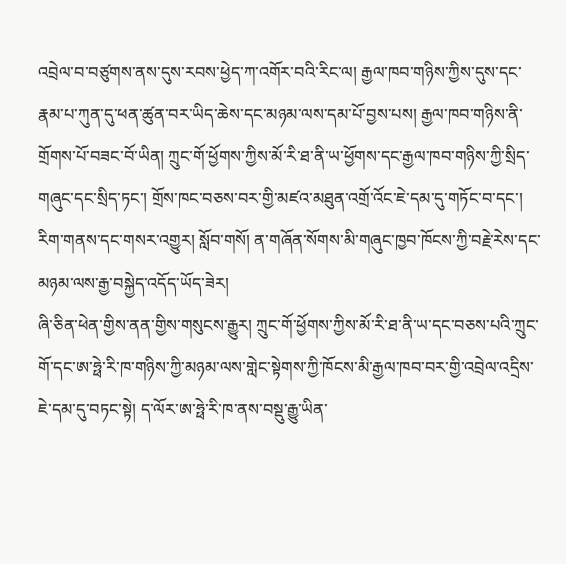འབྲེལ་བ་བཙུགས་ནས་དུས་རབས་ཕྱེད་ཀ་འགོར་བའི་རིང་ལ། རྒྱལ་ཁབ་གཉིས་ཀྱིས་དུས་དང་རྣམ་པ་ཀུན་དུ་ཕན་ཚུན་བར་ཡིད་ཆེས་དང་མཉམ་ལས་དམ་པོ་བྱས་པས། རྒྱལ་ཁབ་གཉིས་ནི་གྲོགས་པོ་བཟང་བོ་ཡིན། ཀྲུང་གོ་ཕྱོགས་ཀྱིས་མོ་རི་ཐ་ནི་ཡ་ཕྱོགས་དང་རྒྱལ་ཁབ་གཉིས་ཀྱི་སྲིད་གཞུང་དང་སྲིད་ཏང་། གྲོས་ཁང་བཅས་བར་གྱི་མཛའ་མཐུན་འགྲོ་འོང་ཇེ་དམ་དུ་གཏོང་བ་དང་། རིག་གནས་དང་གསར་འགྱུར། སློབ་གསོ། ན་གཞོན་སོགས་མི་གཞུང་ཁྱབ་ཁོངས་ཀྱི་བརྗེ་རེས་དང་མཉམ་ལས་རྒྱ་བསྐྱེད་འདོད་ཡོད་ཟེར།
ཞི་ཅིན་ཕེན་གྱིས་ནན་གྱིས་གསུངས་རྒྱུར། ཀྲུང་གོ་ཕྱོགས་ཀྱིས་མོ་རི་ཐ་ནི་ཡ་དང་བཅས་པའི་ཀྲུང་གོ་དང་ཨ་ཧྥེ་རི་ཁ་གཉིས་ཀྱི་མཉམ་ལས་གླེང་སྟེགས་ཀྱི་ཁོངས་མི་རྒྱལ་ཁབ་བར་གྱི་འབྲེལ་འདྲིས་ཇེ་དམ་དུ་བཏང་སྟེ། ད་ལོར་ཨ་ཧྥེ་རི་ཁ་ནས་བསྡུ་རྒྱུ་ཡིན་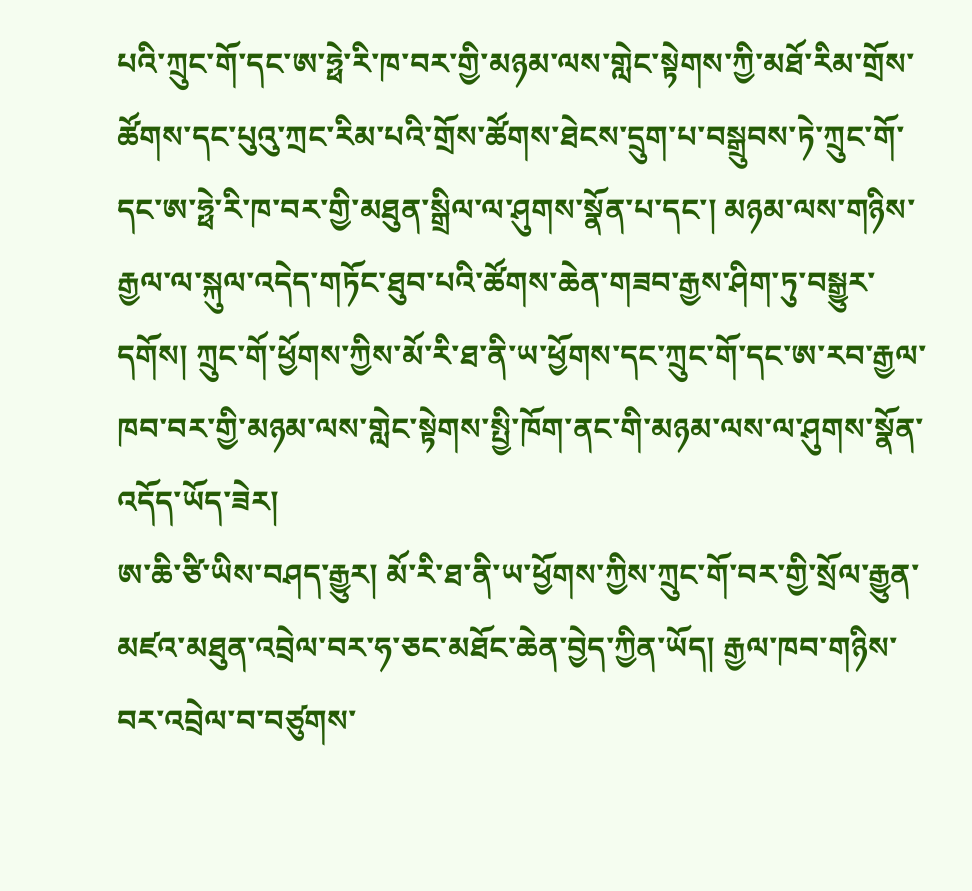པའི་ཀྲུང་གོ་དང་ཨ་ཧྥེ་རི་ཁ་བར་གྱི་མཉམ་ལས་གླེང་སྟེགས་ཀྱི་མཐོ་རིམ་གྲོས་ཚོགས་དང་པུའུ་ཀྲང་རིམ་པའི་གྲོས་ཚོགས་ཐེངས་དྲུག་པ་བསྒྲུབས་ཏེ་ཀྲུང་གོ་དང་ཨ་ཧྥེ་རི་ཁ་བར་གྱི་མཐུན་སྒྲིལ་ལ་ཤུགས་སྣོན་པ་དང་། མཉམ་ལས་གཉིས་རྒྱལ་ལ་སྐུལ་འདེད་གཏོང་ཐུབ་པའི་ཚོགས་ཆེན་གཟབ་རྒྱས་ཤིག་ཏུ་བསྒྱུར་དགོས། ཀྲུང་གོ་ཕྱོགས་ཀྱིས་མོ་རི་ཐ་ནི་ཡ་ཕྱོགས་དང་ཀྲུང་གོ་དང་ཨ་རབ་རྒྱལ་ཁབ་བར་གྱི་མཉམ་ལས་གླེང་སྟེགས་སྤྱི་ཁོག་ནང་གི་མཉམ་ལས་ལ་ཤུགས་སྣོན་འདོད་ཡོད་ཟེར།
ཨ་ཆི་ཙི་ཡིས་བཤད་རྒྱུར། མོ་རི་ཐ་ནི་ཡ་ཕྱོགས་ཀྱིས་ཀྲུང་གོ་བར་གྱི་སྲོལ་རྒྱུན་མཛའ་མཐུན་འབྲེལ་བར་ཧ་ཅང་མཐོང་ཆེན་བྱེད་ཀྱིན་ཡོད། རྒྱལ་ཁབ་གཉིས་བར་འབྲེལ་བ་བཙུགས་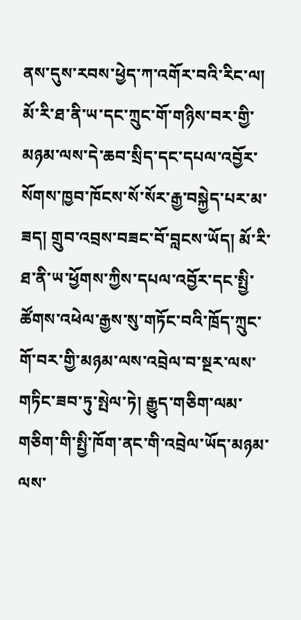ནས་དུས་རབས་ཕྱེད་ཀ་འགོར་བའི་རིང་ལ། མོ་རི་ཐ་ནི་ཡ་དང་ཀྲུང་གོ་གཉིས་བར་གྱི་མཉམ་ལས་དེ་ཆབ་སྲིད་དང་དཔལ་འབྱོར་སོགས་ཁྱབ་ཁོངས་སོ་སོར་རྒྱ་བསྐྱེད་པར་མ་ཟད། གྲུབ་འབྲས་བཟང་བོ་བླངས་ཡོད། མོ་རི་ཐ་ནི་ཡ་ཕྱོགས་ཀྱིས་དཔལ་འབྱོར་དང་སྤྱི་ཚོགས་འཕེལ་རྒྱས་སུ་གཏོང་བའི་ཁྲོད་ཀྲུང་གོ་བར་གྱི་མཉམ་ལས་འབྲེལ་བ་སྔར་ལས་གཏིང་ཟབ་ཏུ་སྤེལ་ཏེ། རྒྱུད་གཅིག་ལམ་གཅིག་གི་སྤྱི་ཁོག་ནང་གི་འབྲེལ་ཡོད་མཉམ་ལས་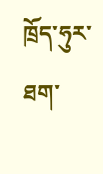ཁྲོད་ཧུར་ཐག་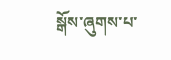སྒོས་ཞུགས་པ་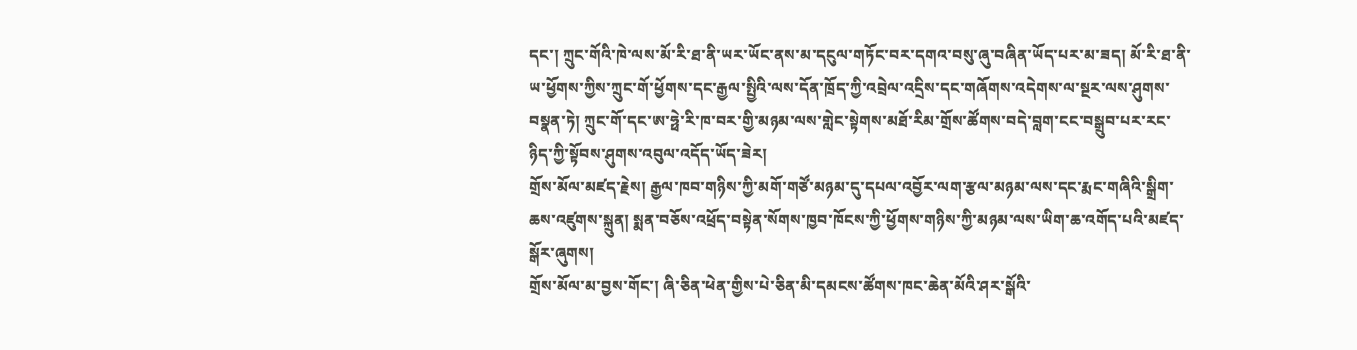དང་། ཀྲུང་གོའི་ཁེ་ལས་མོ་རི་ཐ་ནི་ཡར་ཡོང་ནས་མ་དངུལ་གཏོང་བར་དགའ་བསུ་ཞུ་བཞིན་ཡོད་པར་མ་ཟད། མོ་རི་ཐ་ནི་ཡ་ཕྱོགས་ཀྱིས་ཀྲུང་གོ་ཕྱོགས་དང་རྒྱལ་སྤྱིའི་ལས་དོན་ཁྲོད་ཀྱི་འབྲེལ་འདྲིས་དང་གཞོགས་འདེགས་ལ་སྔར་ལས་ཤུགས་བསྣན་ཏེ། ཀྲུང་གོ་དང་ཨ་ཧྥེ་རི་ཁ་བར་གྱི་མཉམ་ལས་གླེང་སྟེགས་མཐོ་རིམ་གྲོས་ཚོགས་བདེ་བླག་ངང་བསྒྲུབ་པར་རང་ཉིད་ཀྱི་སྟོབས་ཤུགས་འབུལ་འདོད་ཡོད་ཟེར།
གྲོས་མོལ་མཛད་རྗེས། རྒྱལ་ཁབ་གཉིས་ཀྱི་མགོ་གཙོ་མཉམ་དུ་དཔལ་འབྱོར་ལག་རྩལ་མཉམ་ལས་དང་རྨང་གཞིའི་སྒྲིག་ཆས་འཛུགས་སྐྲུན། སྨན་བཅོས་འཕྲོད་བསྟེན་སོགས་ཁྱབ་ཁོངས་ཀྱི་ཕྱོགས་གཉིས་ཀྱི་མཉམ་ལས་ཡིག་ཆ་འགོད་པའི་མཛད་སྒོར་ཞུགས།
གྲོས་མོལ་མ་བྱས་གོང་། ཞི་ཅིན་ཕེན་གྱིས་པེ་ཅིན་མི་དམངས་ཚོགས་ཁང་ཆེན་མོའི་ཤར་སྒོའི་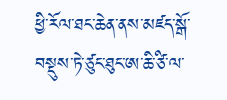ཕྱི་རོལ་ཐང་ཆེན་ནས་མཛད་སྒོ་བསྡུས་ཏེ་ཙུང་ཐུང་ཨ་ཆི་ཙི་ལ་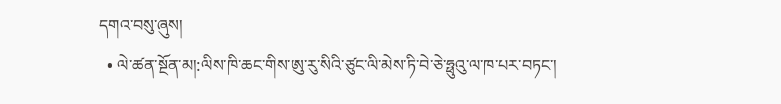དགའ་བསུ་ཞུས།
  • ལེ་ཚན་སྔོན་མ།:ལིས་ཁི་ཆང་གིས་ཨུ་རུ་སིའི་ཙུང་ལི་མེས་ཏི་བེ་ཅེ་ཧྥུའུ་ལ་ཁ་པར་བཏང་།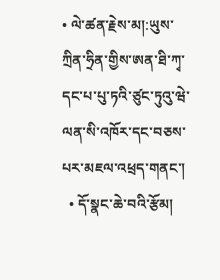• ལེ་ཚན་རྗེས་མ།:ཡུས་ཀྲིན་ཧྲིན་གྱིས་ཨན་ཐི་ཀྭ་དང་པ་པུ་ཏའི་ཙུང་ཏུའུ་ཝེ་ལན་སི་འཁོར་དང་བཅས་པར་མཇལ་འཕྲད་གནང་།
  • དོ་སྣང་ཆེ་བའི་རྩོམ།